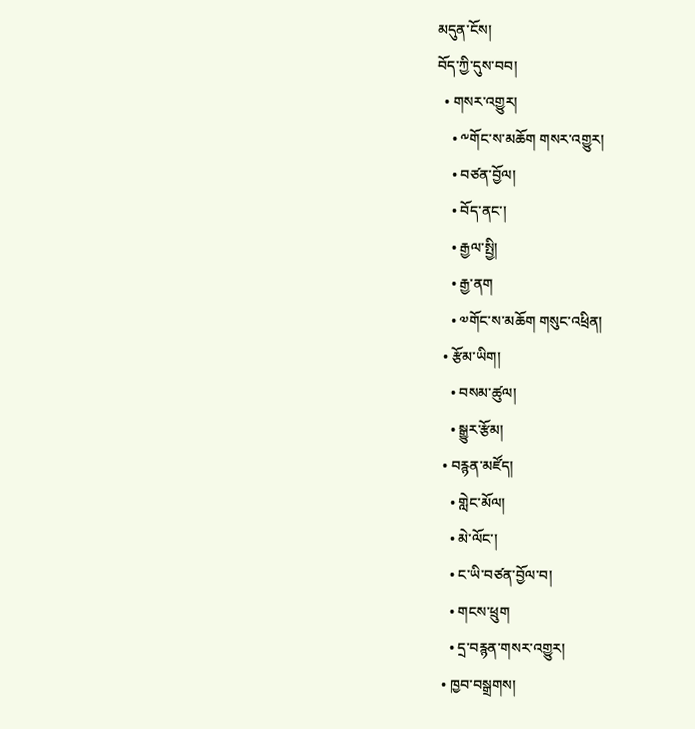མདུན་ངོས།
བོད་ཀྱི་དུས་བབ།
  • གསར་འགྱུར།
    • ༸གོང་ས་མཆོག གསར་འགྱུར།
    • བཙན་བྱོལ།
    • བོད་ནང་།
    • རྒྱལ་སྤྱི།
    • རྒྱ་ནག
    • ༧གོང་ས་མཆོག གསུང་འཕྲིན།
  • རྩོམ་ཡིག།
    • བསམ་ཚུལ།
    • སྒྱུར་རྩོམ།
  • བརྙན་མཛོད།
    • གླེང་མོལ།
    • མེ་ལོང་།
    • ང་ཡི་བཙན་བྱོལ་བ།
    • གངས་ཕྲུག
    • དྲ་བརྙན་གསར་འགྱུར།
  • ཁྱབ་བསྒྲགས།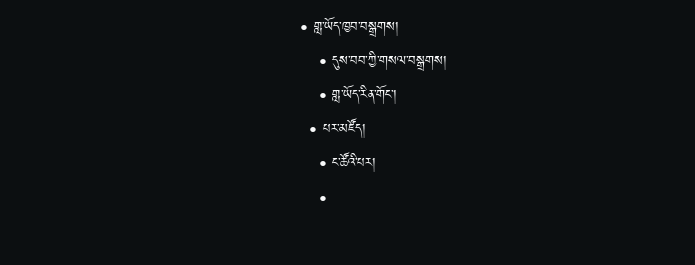• གླ་ཡོད་ཁྱབ་བསྒྲགས།
    • དུས་བབ་ཀྱི་གསལ་བསྒྲགས།
    • གླ་ཡོད་རིན་གོང་།
  • པར་མཛོད།
    • ང་ཚོའི་པར།
    •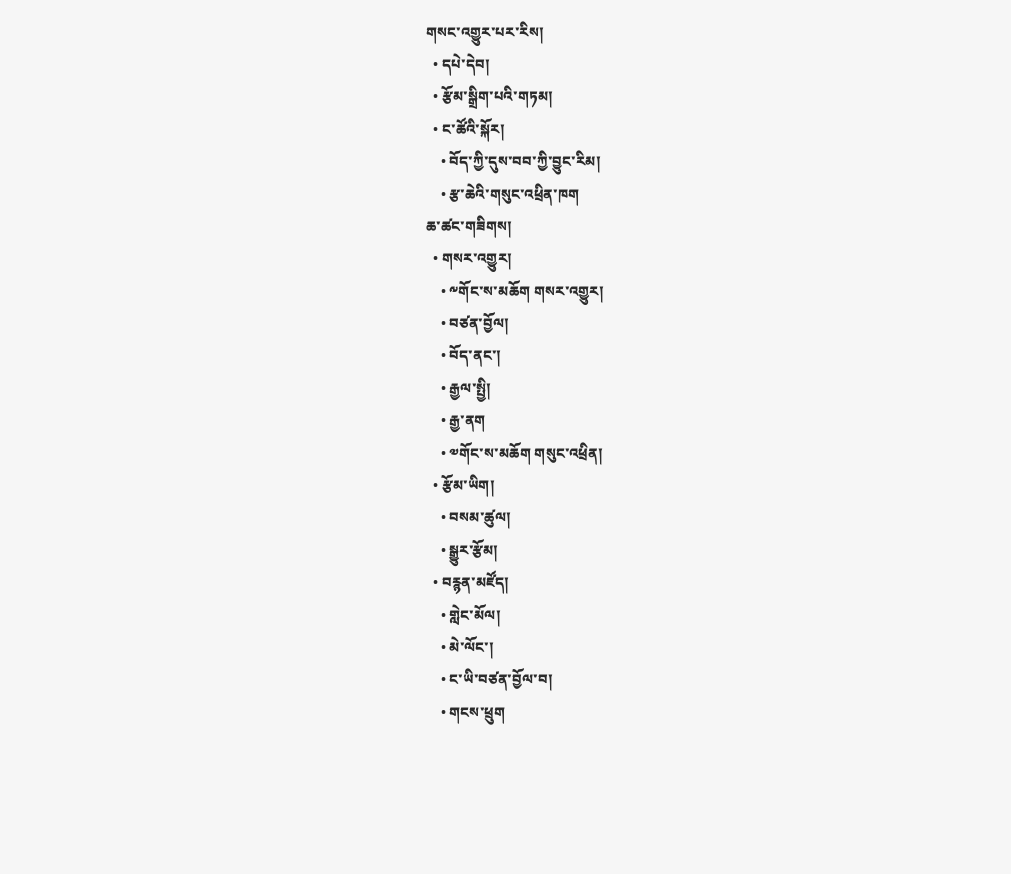གསང་འགྱུར་པར་རིས།
  • དཔེ་དེབ།
  • རྩོམ་སྒྲིག་པའི་གཏམ།
  • ང་ཚོའི་སྐོར།
    • བོད་ཀྱི་དུས་བབ་ཀྱི་བྱུང་རིམ།
    • རྩ་ཆེའི་གསུང་འཕྲིན་ཁག
ཆ་ཚང་གཟིགས།
  • གསར་འགྱུར།
    • ༸གོང་ས་མཆོག གསར་འགྱུར།
    • བཙན་བྱོལ།
    • བོད་ནང་།
    • རྒྱལ་སྤྱི།
    • རྒྱ་ནག
    • ༧གོང་ས་མཆོག གསུང་འཕྲིན།
  • རྩོམ་ཡིག།
    • བསམ་ཚུལ།
    • སྒྱུར་རྩོམ།
  • བརྙན་མཛོད།
    • གླེང་མོལ།
    • མེ་ལོང་།
    • ང་ཡི་བཙན་བྱོལ་བ།
    • གངས་ཕྲུག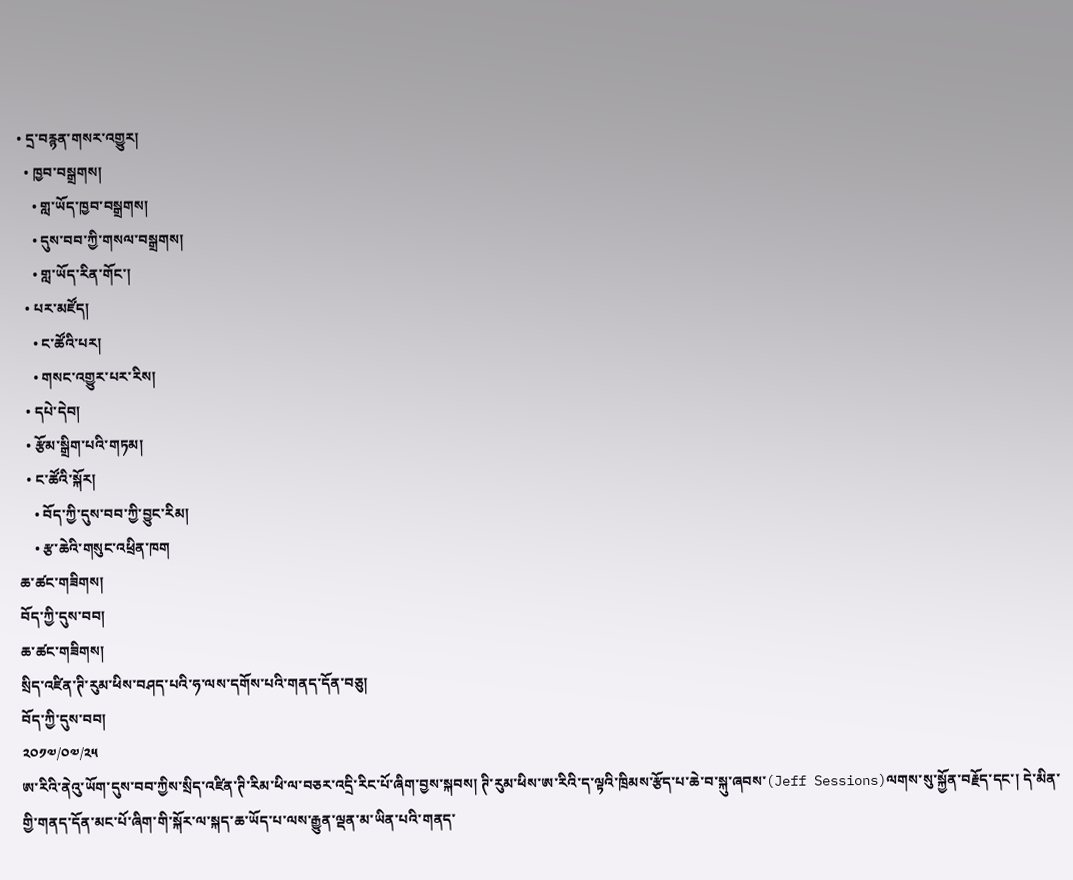• དྲ་བརྙན་གསར་འགྱུར།
  • ཁྱབ་བསྒྲགས།
    • གླ་ཡོད་ཁྱབ་བསྒྲགས།
    • དུས་བབ་ཀྱི་གསལ་བསྒྲགས།
    • གླ་ཡོད་རིན་གོང་།
  • པར་མཛོད།
    • ང་ཚོའི་པར།
    • གསང་འགྱུར་པར་རིས།
  • དཔེ་དེབ།
  • རྩོམ་སྒྲིག་པའི་གཏམ།
  • ང་ཚོའི་སྐོར།
    • བོད་ཀྱི་དུས་བབ་ཀྱི་བྱུང་རིམ།
    • རྩ་ཆེའི་གསུང་འཕྲིན་ཁག
ཆ་ཚང་གཟིགས།
བོད་ཀྱི་དུས་བབ།
ཆ་ཚང་གཟིགས།
སྲིད་འཛིན་ཊི་རུམ་ཕིས་བཤད་པའི་ཧ་ལས་དགོས་པའི་གནད་དོན་བཅུ།
བོད་ཀྱི་དུས་བབ།
༢༠༡༧/༠༧/༢༥
ཨ་རིའི་ནེའུ་ཡོག་དུས་བབ་ཀྱིས་སྲིད་འཛིན་ཊི་རིམ་ཕི་ལ་བཅར་འདྲི་རིང་པོ་ཞིག་བྱས་སྐབས། ཊི་རུམ་ཕིས་ཨ་རིའི་ད་ལྟའི་ཁྲིམས་རྩོད་པ་ཆེ་བ་སྐུ་ཞབས་(Jeff Sessions)ལགས་སུ་སྐྱོན་བརྗོད་དང་། དེ་མིན་གྱི་གནད་དོན་མང་པོ་ཞིག་གི་སྐོར་ལ་སྐད་ཆ་ཡོད་པ་ལས་རྒྱུན་ལྡན་མ་ཡིན་པའི་གནད་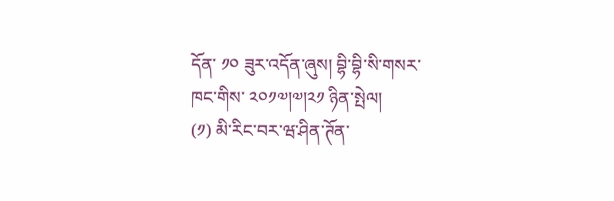དོན་ ༡༠ ཟུར་འདོན་ཞུས། བྷི་བྷི་སི་གསར་ཁང་གིས་ ༢༠༡༧།༧།༢༡ ཉིན་སྤེལ།
(༡) མི་རིང་བར་ཝ་ཤིན་ཊོན་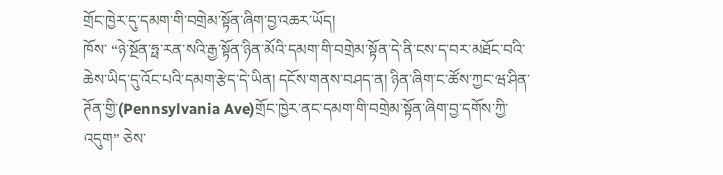གྲོང་ཁྱེར་དུ་དམག་གི་བགྲེམ་སྟོན་ཞིག་བྱ་འཆར་ཡོད།
ཁོས་ “ཉེ་སྔོན་ཧྥ་རན་སའི་རྒྱ་སྟོན་ཉིན་མོའི་དམག་གི་བགྲེམ་སྟོན་དེ་ནི་ངས་ད་བར་མཐོང་བའི་ཆེས་ཡིད་དུ་འོང་པའི་དམག་རྩེད་དེ་ཡིན། དངོས་གནས་བཤད་ན། ཉིན་ཞིག་ང་ཚོས་ཀྱང་ཝ་ཤིན་ཊོན་གྱི་(Pennsylvania Ave)གྲོང་ཁྱེར་ནང་དམག་གི་བགྲེམ་སྟོན་ཞིག་བྱ་དགོས་ཀྱི་འདུག” ཅེས་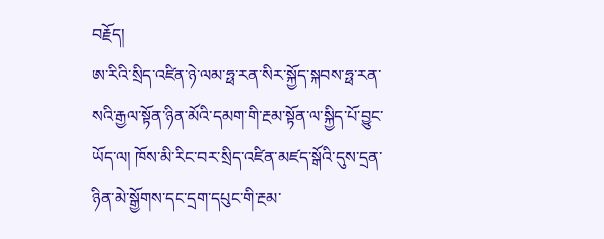བརྗོད།
ཨ་རིའི་སྲིད་འཛིན་ཉེ་ལམ་ཧྥ་རན་སིར་སྐྱོད་སྐབས་ཧྥ་རན་སའི་རྒྱལ་སྟོན་ཉིན་མོའི་དམག་གི་རྔམ་སྟོན་ལ་སྐྱིད་པོ་བྱུང་ཡོད་ལ། ཁོས་མི་རིང་བར་སྲིད་འཛིན་མཛད་སྒོའི་དུས་དྲན་ཉིན་མེ་སྒྱོགས་དང་དྲག་དཔུང་གི་རྔམ་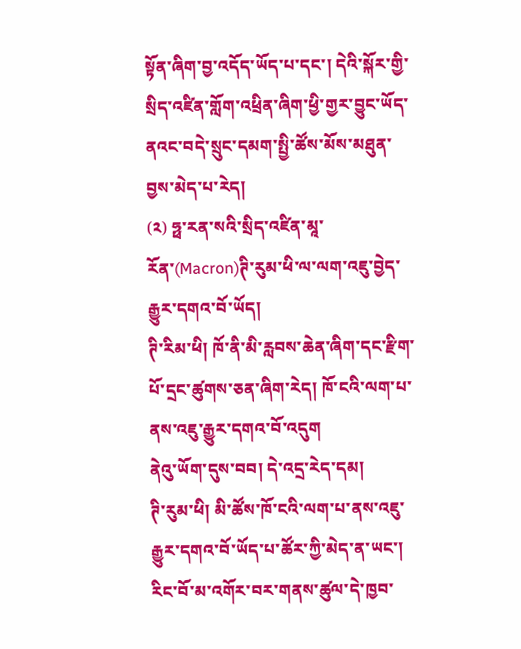སྟོན་ཞིག་བྱ་འདོད་ཡོད་པ་དང་། དེའི་སྐོར་གྱི་སྲིད་འཛིན་གློག་འཕྲིན་ཞིག་ཕྱི་གྱར་བྱུང་ཡོད་ནའང་བདེ་སྲུང་དམག་སྤྱི་ཚོས་མོས་མཐུན་བྱས་མེད་པ་རེད།
(༢) ཧྥ་རན་སའི་སྲིད་འཛིན་མཱ་རོན་(Macron)ཊི་རུམ་ཕི་ལ་ལག་འཇུ་བྱེད་རྒྱུར་དགའ་བོ་ཡོད།
ཊི་རིམ་ཕི། ཁོ་ནི་མི་རླབས་ཆེན་ཞིག་དང་རྫིག་པོ་དྲང་ཚུགས་ཅན་ཞིག་རེད། ཁོ་ངའི་ལག་པ་ནས་འཇུ་རྒྱུར་དགའ་བོ་འདུག
ནེའུ་ཡོག་དུས་བབ། དེ་འདྲ་རེད་དམ།
ཊི་རུམ་ཕི། མི་ཚོས་ཁོ་ངའི་ལག་པ་ནས་འཇུ་རྒྱུར་དགའ་བོ་ཡོད་པ་ཚོར་ཀྱི་མེད་ན་ཡང་། རིང་བོ་མ་འགོར་བར་གནས་ཚུལ་དེ་ཁྱབ་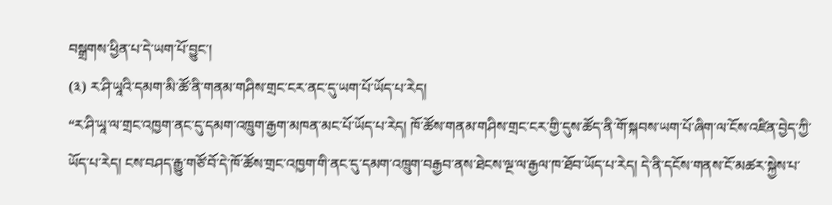བསྒྲགས་ཕྱིན་པ་དེ་ཡག་པོ་བྱུང་།
(༣) ར་ཤི་ཡཱའི་དམག་མི་ཚོ་ནི་གནམ་གཤིས་གྲང་ངར་ནང་དུ་ཡག་པོ་ཡོད་པ་རེད།
“ར་ཤི་ཡཱ་ལ་གྲང་འཁྱག་ནང་དུ་དམག་འཁྲུག་རྒྱག་མཁན་མང་པོ་ཡོད་པ་རེད། ཁོ་ཚོས་གནམ་གཤིས་གྲང་ངར་གྱི་དུས་ཚོད་ནི་གོ་སྐབས་ཡག་པོ་ཞིག་ལ་ངོས་འཛིན་བྱེད་ཀྱི་ཡོད་པ་རེད། ངས་བཤད་རྒྱུ་གཙོ་བོ་དེ་ཁོ་ཚོས་གྲང་འཁྱག་གི་ནང་དུ་དམག་འཁྲུག་བརྒྱབ་ནས་ཐེངས་ལྔ་ལ་རྒྱལ་ཁ་ཐོབ་ཡོད་པ་རེད། དེ་ནི་དངོས་གནས་ངོ་མཚར་སྐྱེས་པ་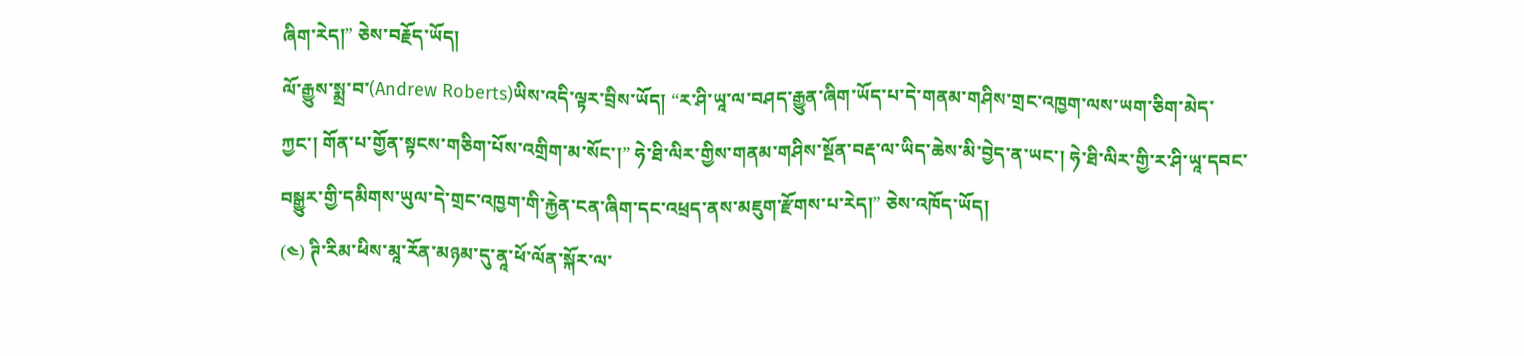ཞིག་རེད།” ཅེས་བརྗོད་ཡོད།
ལོ་རྒྱུས་སྨྲ་བ་(Andrew Roberts)ཡིས་འདི་ལྟར་བྲིས་ཡོད། “ར་ཤི་ཡཱ་ལ་བཤད་རྒྱུན་ཞིག་ཡོད་པ་དེ་གནམ་གཤིས་གྲང་འཁྱག་ལས་ཡག་ཅིག་མེད་ཀྱང་། གོན་པ་གྱོན་སྟངས་གཅིག་པོས་འགྲིག་མ་སོང་།” ཧེ་ཐི་ལིར་གྱིས་གནམ་གཤིས་སྔོན་བརྡ་ལ་ཡིད་ཆེས་མི་བྱེད་ན་ཡང་། ཧེ་ཐི་ལིར་གྱི་ཪ་ཤི་ཡཱ་དབང་བསྒྱུར་གྱི་དམིགས་ཡུལ་དེ་གྲང་འཁྱག་གི་རྐྱེན་ངན་ཞིག་དང་འཕྲད་ནས་མཇུག་རྫོགས་པ་རེད།” ཅེས་འཁོད་ཡོད།
(༤) ཊི་རིམ་ཕིས་མཱ་རོན་མཉམ་དུ་ནཱ་ཕོ་ལོན་སྐོར་ལ་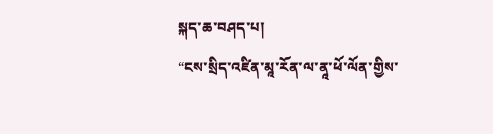སྐད་ཆ་བཤད་པ།
“ངས་སྲིད་འཛིན་མཱ་རོན་ལ་ནཱ་ཕོ་ལོན་གྱིས་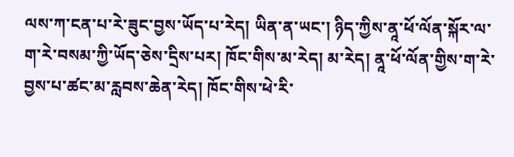ལས་ཀ་ངན་པ་རེ་ཟུང་བྱས་ཡོད་པ་རེད། ཡིན་ན་ཡང་། ཉིད་ཀྱིས་ནཱ་ཕོ་ལོན་སྐོར་ལ་ག་རེ་བསམ་ཀྱི་ཡོད་ཅེས་དྲིས་པར། ཁོང་གིས་མ་རེད། མ་རེད། ནཱ་ཕོ་ལོན་གྱིས་ག་རེ་བྱས་པ་ཚང་མ་རླབས་ཆེན་རེད། ཁོང་གིས་ཕེ་རི་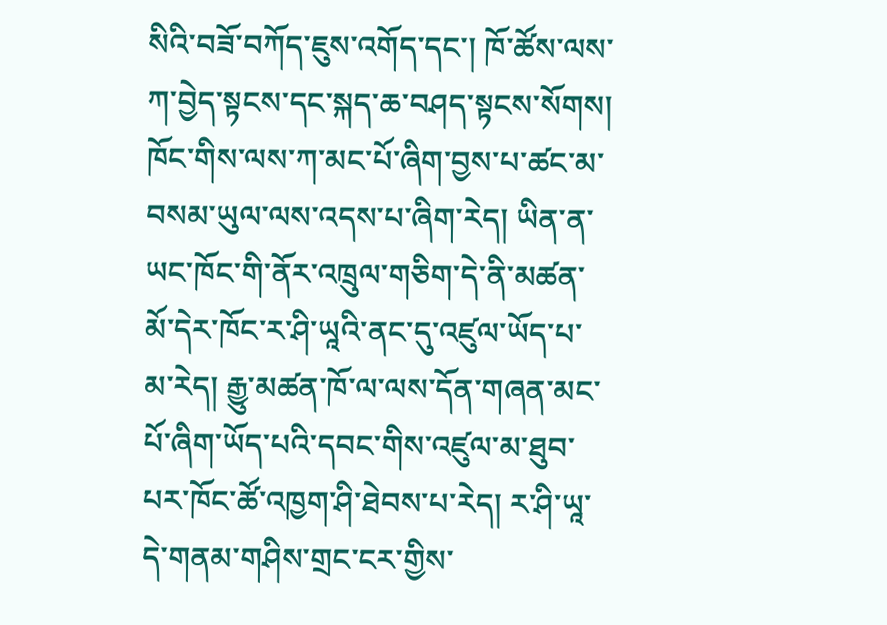སིའི་བཟོ་བཀོད་ཇུས་འགོད་དང་། ཁོ་ཚོས་ལས་ཀ་བྱེད་སྟངས་དང་སྐད་ཆ་བཤད་སྟངས་སོགས། ཁོང་གིས་ལས་ཀ་མང་པོ་ཞིག་བྱས་པ་ཚང་མ་བསམ་ཡུལ་ལས་འདས་པ་ཞིག་རེད། ཡིན་ན་ཡང་ཁོང་གི་ནོར་འཁྲུལ་གཅིག་དེ་ནི་མཚན་མོ་དེར་ཁོང་ར་ཤི་ཡཱའི་ནང་དུ་འཛུལ་ཡོད་པ་མ་རེད། རྒྱུ་མཚན་ཁོ་ལ་ལས་དོན་གཞན་མང་པོ་ཞིག་ཡོད་པའི་དབང་གིས་འཛུལ་མ་ཐུབ་པར་ཁོང་ཚོ་འཁྱག་ཤི་ཐེབས་པ་རེད། ར་ཤི་ཡཱ་དེ་གནམ་གཤིས་གྲང་ངར་གྱིས་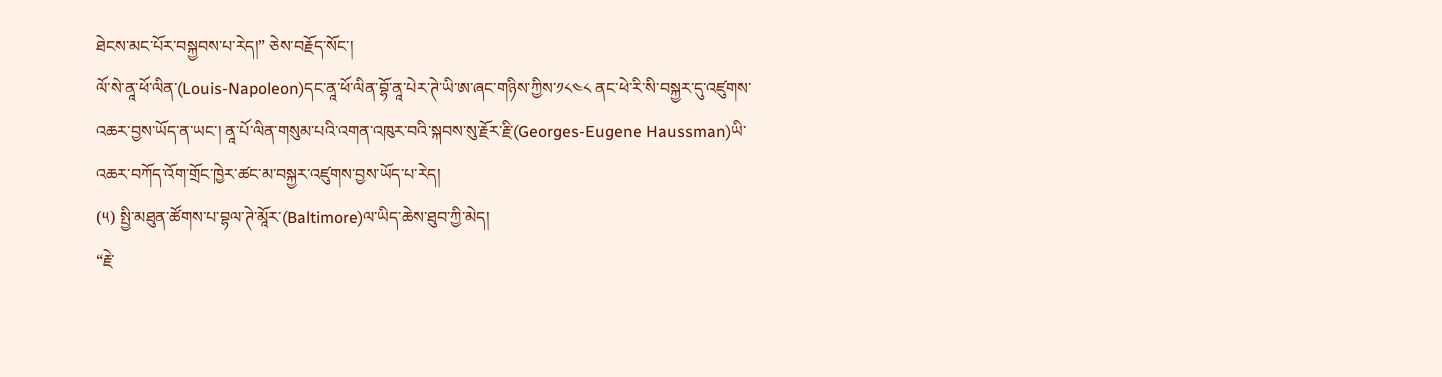ཐེངས་མང་པོར་བསྐྱབས་པ་རེད།” ཅེས་བརྗོད་སོང་།
ལོ་སེ་ནཱ་ཕོ་ལིན་(Louis-Napoleon)དང་ནཱ་ཕོ་ལིན་བྷོ་ནཱ་པེར་ཊེ་ཡི་ཨ་ཞང་གཉིས་ཀྱིས་༡༨༤༨ ནང་ཕེ་རི་སི་བསྐྱར་དུ་འཛུགས་འཆར་བྱས་ཡོད་ན་ཡང་། ནཱ་པོ་ལིན་གསུམ་པའི་འགན་འཁུར་བའི་སྐབས་སུ་རྗོར་རྗི་(Georges-Eugene Haussman)ཡི་འཆར་བཀོད་འོག་གྲོང་ཁྱེར་ཚང་མ་བསྐྱར་འཛུགས་བྱས་ཡོད་པ་རེད།
(༥) སྤྱི་མཐུན་ཚོགས་པ་བྷལ་ཊེ་མཱོར་(Baltimore)ལ་ཡིད་ཆེས་ཐུབ་ཀྱི་མེད།
“རྗེ་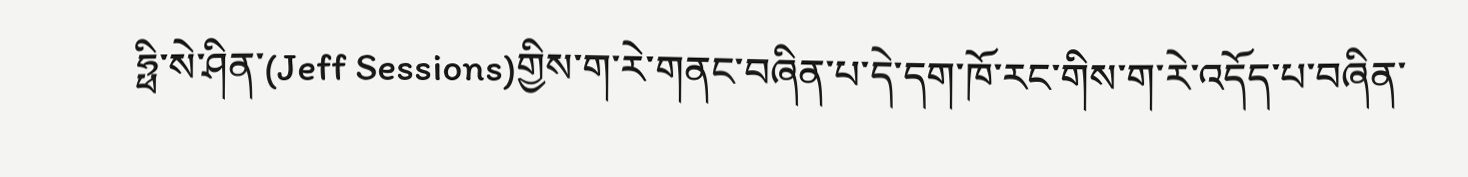ཧྥི་སེ་ཤིན་(Jeff Sessions)གྱིས་ག་རེ་གནང་བཞིན་པ་དེ་དག་ཁོ་རང་གིས་ག་རེ་འདོད་པ་བཞིན་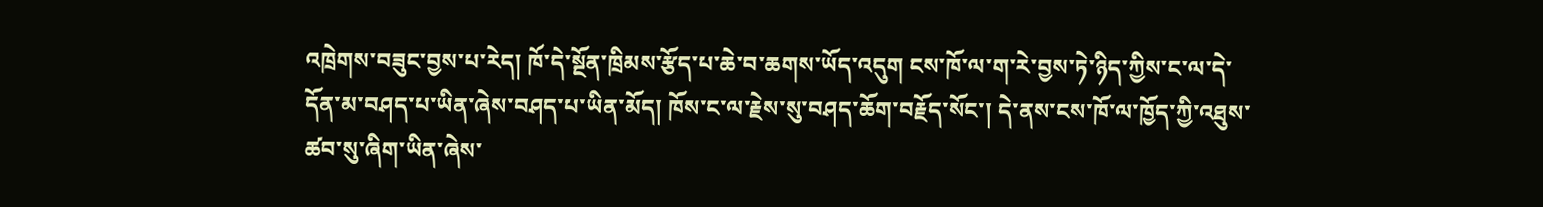འཁྲེགས་བཟུང་བྱས་པ་རེད། ཁོ་དེ་སྔོན་ཁྲིམས་རྩོད་པ་ཆེ་བ་ཆགས་ཡོད་འདུག ངས་ཁོ་ལ་ག་རེ་བྱས་ཏེ་ཉིད་ཀྱིས་ང་ལ་དེ་དོན་མ་བཤད་པ་ཡིན་ཞེས་བཤད་པ་ཡིན་མོད། ཁོས་ང་ལ་རྗེས་སུ་བཤད་ཆོག་བརྗོད་སོང་། དེ་ནས་ངས་ཁོ་ལ་ཁྱོད་ཀྱི་འཐུས་ཚབ་སུ་ཞིག་ཡིན་ཞེས་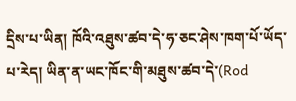དྲིས་པ་ཡིན། ཁོའི་འཐུས་ཚབ་དེ་ཧ་ཅང་ཤེས་ཁག་པོ་ཡོད་པ་རེད། ཡིན་ན་ཡང་ཁོང་གི་མཐུས་ཚབ་དེ་(Rod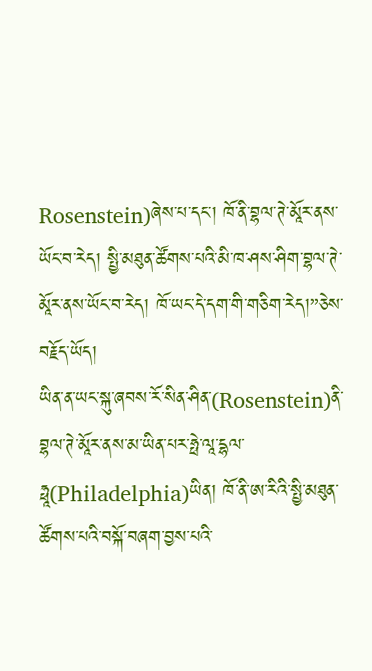Rosenstein)ཞེས་པ་དང་། ཁོ་ནི་བྷལ་ཊེ་མཱོར་ནས་ཡོང་བ་རེད། སྤྱི་མཐུན་ཚོགས་པའི་མི་ཁ་ཤས་ཤིག་བྷལ་ཊེ་མཱོར་ནས་ཡོང་བ་རེད། ཁོ་ཡང་དེ་དག་གི་གཅིག་རེད།”ཅེས་བརྗོད་ཡོད།
ཡིན་ན་ཡང་སྐུ་ཞབས་རོ་སིན་ཤིན་(Rosenstein)ནི་བྷལ་ཊེ་མཱོར་ནས་མ་ཡིན་པར་ཧྥེ་ལཱ་དྷལ་ཧྥཱ(Philadelphia)ཡིན། ཁོ་ནི་ཨ་རིའི་སྤྱི་མཐུན་ཚོགས་པའི་བསྐོ་བཞག་བྱས་པའི་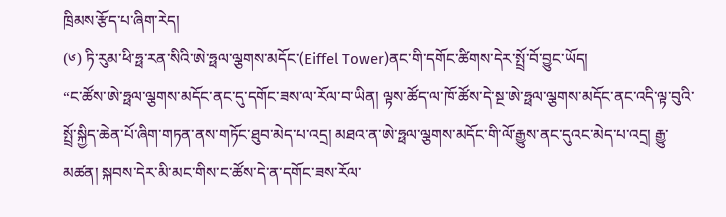ཁྲིམས་རྩོད་པ་ཞིག་རེད།
(༦) ཏི་རུམ་ཕི་ཧྥ་རན་སིའི་ཨེ་ཧྥལ་ལྕགས་མདོང་(Eiffel Tower)ནང་གི་དགོང་ཚིགས་དེར་སྤྲོ་བོ་བྱུང་ཡོད།
“ང་ཚོས་ཨེ་ཧྥལ་ལྕགས་མདོང་ནང་དུ་དགོང་ཟས་ལ་རོལ་བ་ཡིན། ལྟས་ཚོད་ལ་ཁོ་ཚོས་དེ་སྔ་ཨེ་ཧྥལ་ལྕགས་མདོང་ནང་འདི་ལྟ་བུའི་སྤྲོ་སྐྱིད་ཆེན་པོ་ཞིག་གཏན་ནས་གཏོང་ཐུབ་མེད་པ་འདྲ། མཐའ་ན་ཨེ་ཧྥལ་ལྕགས་མདོང་གི་ལོ་རྒྱུས་ནང་དུའང་མེད་པ་འདྲ། རྒྱུ་མཚན། སྐབས་དེར་མི་མང་གིས་ང་ཚོས་དེ་ན་དགོང་ཟས་རོལ་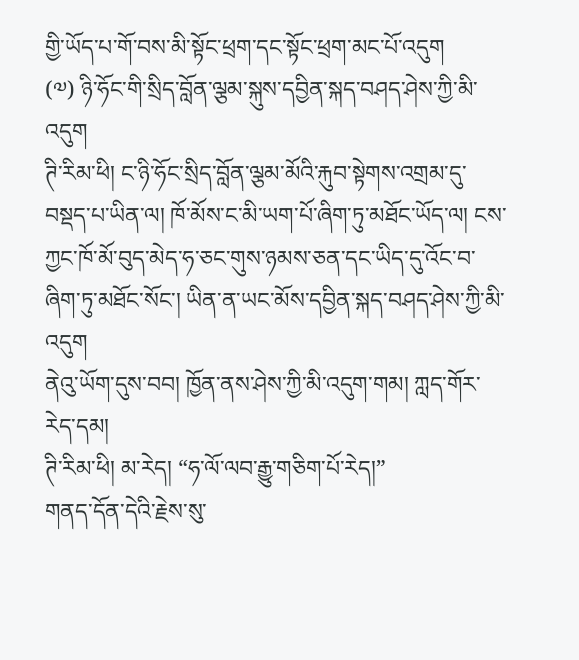གྱི་ཡོད་པ་གོ་བས་མི་སྟོང་ཕྲག་དང་སྟོང་ཕྲག་མང་པོ་འདུག
(༧) ཉི་ཧོང་གི་སྲིད་བློན་ལྕམ་སྐུས་དབྱིན་སྐད་བཤད་ཤེས་ཀྱི་མི་འདུག
ཊི་རིམ་ཕི། ང་ཉི་ཧོང་སྲིད་བློན་ལྕམ་མོའི་རྐུབ་སྟེགས་འགྲམ་དུ་བསྡད་པ་ཡིན་ལ། ཁོ་མོས་ང་མི་ཡག་པོ་ཞིག་ཏུ་མཐོང་ཡོད་ལ། ངས་ཀྱང་ཁོ་མོ་བུད་མེད་ཧ་ཅང་གུས་ཉམས་ཅན་དང་ཡིད་དུ་འོང་བ་ཞིག་ཏུ་མཐོང་སོང་། ཡིན་ན་ཡང་མོས་དབྱིན་སྐད་བཤད་ཤེས་ཀྱི་མི་འདུག
ནེའུ་ཡོག་དུས་བབ། ཁྱོན་ནས་ཤེས་ཀྱི་མི་འདུག་གམ། ཀླད་གོར་རེད་དམ།
ཊི་རིམ་ཕི། མ་རེད། “ཧ་ལོ་ལབ་རྒྱུ་གཅིག་པོ་རེད།”
གནད་དོན་དེའི་རྗེས་སུ་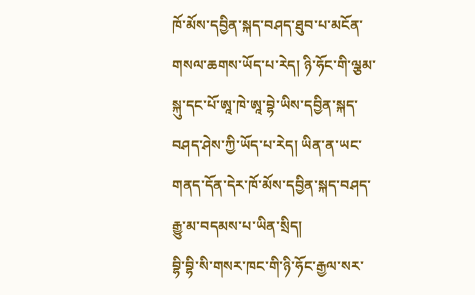ཁོ་མོས་དབྱིན་སྐད་བཤད་ཐུབ་པ་མངོན་གསལ་ཆགས་ཡོད་པ་རེད། ཉི་ཧོང་གི་ལྕམ་སྐུ་དང་པོ་ཨཱ་ཁེ་ཨཱ་བྷེ་ཡིས་དབྱིན་སྐད་བཤད་ཤེས་ཀྱི་ཡོད་པ་རེད། ཡིན་ན་ཡང་གནད་དོན་དེར་ཁོ་མོས་དབྱིན་སྐད་བཤད་རྒྱུ་མ་བདམས་པ་ཡིན་སྲིད།
བྷི་བྷི་སི་གསར་ཁང་གི་ཉི་ཧོང་རྒྱལ་སར་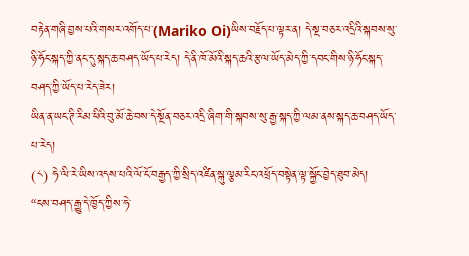བརྟེན་གཞི་བྱས་པའི་གསར་འགོད་པ་(Mariko Oi)ཡིས་བརྗོད་པ་ལྟར་ན། དེ་སྔ་བཅར་འདྲིའི་སྐབས་སུ་ཉི་ཧོང་སྐད་ཀྱི་ནང་དུ་སྐད་ཆ་བཤད་ཡོད་པ་རེད། དེ་ནི་ཁོ་མོའི་སྐད་ཆའི་རྩལ་ཡོད་མེད་ཀྱི་དབང་གིས་ཉི་ཧོང་སྐད་བཤད་ཀྱི་ཡོད་པ་རེད་ཟེར།
ཡིན་ན་ཡང་ཊི་རིམ་ཕིའི་བུ་མོ་ཆེ་བས་དེ་སྔོན་བཅར་འདྲི་ཞིག་གི་སྐབས་སུ་རྒྱ་སྐད་ཀྱི་ལམ་ནས་སྐད་ཆ་བཤད་ཡོད་པ་རེད།
(༨) ཧེ་ལི་རེ་ཡིས་འདས་པའི་ལོ་ངོ་བརྒྱད་ཀྱི་སྲིད་འཛིན་སྐུ་ལྕམ་རིང་འཕྲོད་བསྟེན་ལྟ་སྐྱོང་བྱེད་ཐུབ་མེད།
“ངས་བཤད་རྒྱུ་དེ་ཁྱོད་ཀྱིས་ཧེ་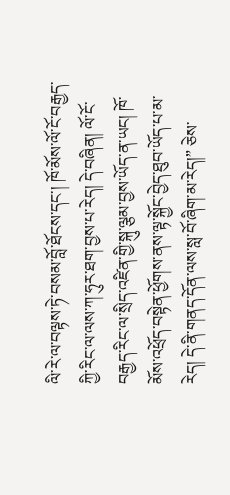ལི་རེ་ལ་བལྟས་ཏེ་བསམ་བློ་ཐོངས་དང་། ཁོ་མོས་ལོ་ངོ་བརྒྱད་ཀྱི་རིང་ལ་ལས་ཀ་ཧུར་ཐག་བྱས་པ་རེད། དེ་བཞིན། ལོ་ངོ་བརྒྱད་རིང་ལ་སྲིད་འཛིན་གྱི་སྐུ་ལྕམ་བྱས་ཡོད་ན་ཡང། ཁོ་མོས་འཕྲོད་བསྟེན་ཕྱོགས་ནས་ལྟ་སྐྱོང་བྱེད་ཐུབ་ཡོད་པ་མ་རེད། དེ་ནི་གནད་དོན་ལས་སླ་བོ་ཞིག་མ་རེད།” ཅེས་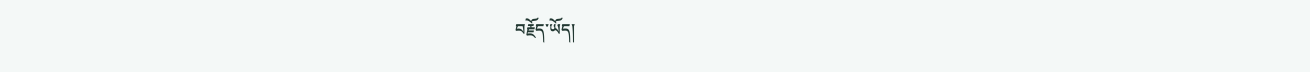བརྗོད་ཡོད།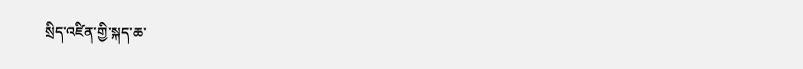སྲིད་འཛིན་གྱི་སྐད་ཆ་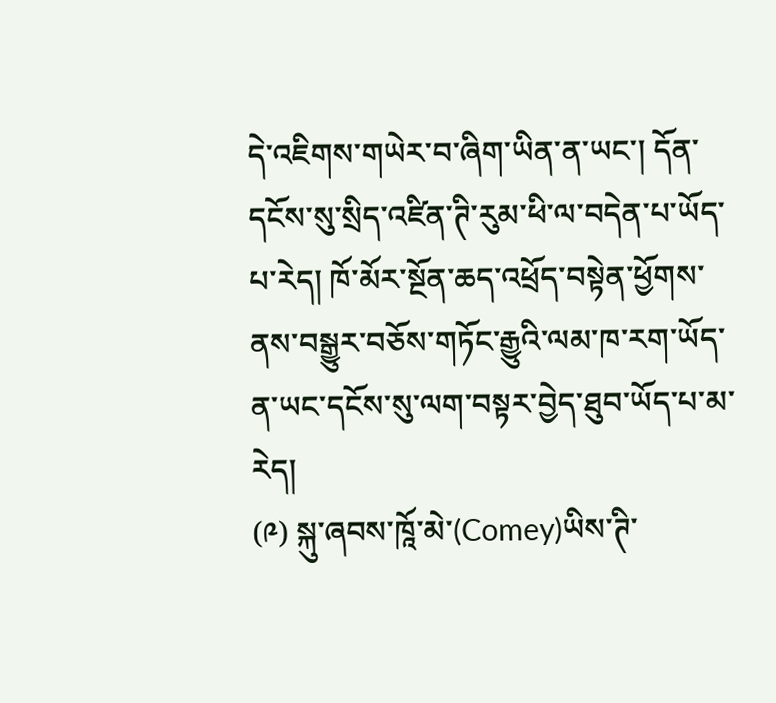དེ་འཇིགས་གཡེར་བ་ཞིག་ཡིན་ན་ཡང་། དོན་དངོས་སུ་སྲིད་འཛིན་ཊི་རུམ་ཕི་ལ་བདེན་པ་ཡོད་པ་རེད། ཁོ་མོར་སྔོན་ཆད་འཕྲོད་བསྟེན་ཕྱོགས་ནས་བསྒྱུར་བཅོས་གཏོང་རྒྱུའི་ལམ་ཁ་རག་ཡོད་ན་ཡང་དངོས་སུ་ལག་བསྟར་བྱེད་ཐུབ་ཡོད་པ་མ་རེད།
(༩) སྐུ་ཞབས་ཁཱོ་མེ་(Comey)ཡིས་ཊི་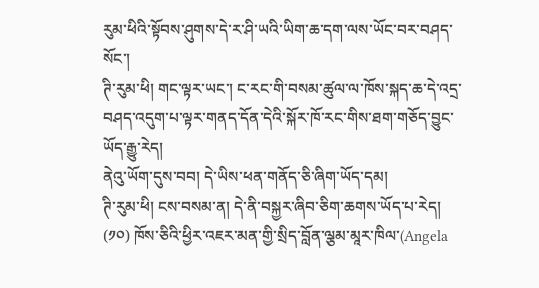རུམ་ཕིའི་སྟོབས་ཤུགས་དེ་ར་ཤི་ཡའི་ཡིག་ཆ་དག་ལས་ཡོང་བར་བཤད་སོང་།
ཊི་རུམ་ཕི། གང་ལྟར་ཡང་། ང་རང་གི་བསམ་ཚུལ་ལ་ཁོས་སྐད་ཆ་དེ་འདྲ་བཤད་འདུག་པ་ལྟར་གནད་དོན་དེའི་སྐོར་ཁོ་རང་གིས་ཐག་གཅོད་བྱུང་ཡོད་རྒྱུ་རེད།
ནེའུ་ཡོག་དུས་བབ། དེ་ཡིས་ཕན་གནོད་ཅི་ཞིག་ཡོད་དམ།
ཊི་རུམ་ཕི། ངས་བསམ་ན། དེ་ནི་བསྐྱར་ཞིབ་ཅིག་ཆགས་ཡོད་པ་རེད།
(༡༠) ཁོས་ཅིའི་ཕྱིར་འཇར་མན་གྱི་སྲིད་བློན་ལྕམ་མཱར་ཁིལ་(Angela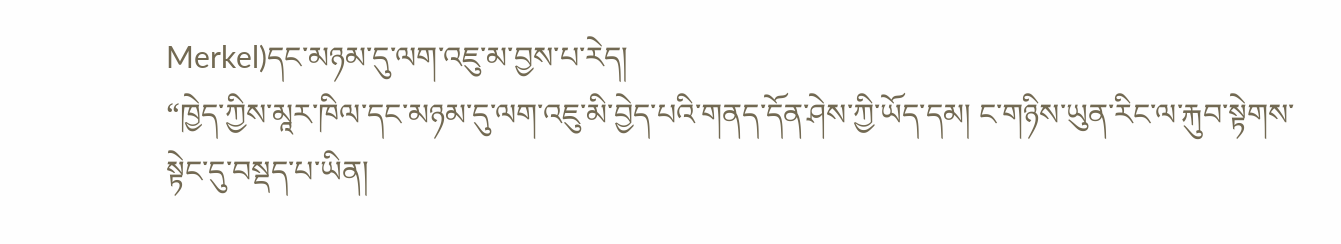Merkel)དང་མཉམ་དུ་ལག་འཇུ་མ་བྱས་པ་རེད།
“ཁྱེད་ཀྱིས་མཱར་ཁིལ་དང་མཉམ་དུ་ལག་འཇུ་མི་བྱེད་པའི་གནད་དོན་ཤེས་ཀྱི་ཡོད་དམ། ང་གཉིས་ཡུན་རིང་ལ་རྐུབ་སྟེགས་སྟེང་དུ་བསྡད་པ་ཡིན།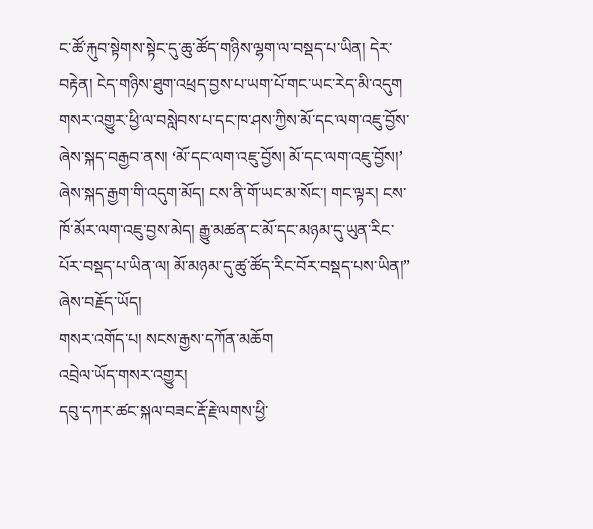ང་ཚོ་རྐུབ་སྟེགས་སྟེང་དུ་ཆུ་ཚོད་གཉིས་ལྷག་ལ་བསྡད་པ་ཡིན། དེར་བརྟེན། ངེད་གཉིས་ཐུག་འཕྲད་བྱས་པ་ཡག་པོ་གང་ཡང་རེད་མི་འདུག གསར་འགྱུར་ཕྱི་ལ་བསླེབས་པ་དང་ཁ་ཤས་ཀྱིས་མོ་དང་ལག་འཇུ་བྱོས་ཞེས་སྐད་བརྒྱབ་ནས། ‘མོ་དང་ལག་འཇུ་བྱོས། མོ་དང་ལག་འཇུ་བྱོས།’ ཞེས་སྐད་རྒྱག་གི་འདུག་མོད། ངས་ནི་གོ་ཡང་མ་སོང་། གང་ལྟར། ངས་ཁོ་མོར་ལག་འཇུ་བྱས་མེད། རྒྱུ་མཚན་ང་མོ་དང་མཉམ་དུ་ཡུན་རིང་པོར་བསྡད་པ་ཡིན་ལ། མོ་མཉམ་དུ་ཚུ་ཚོད་རིང་བོར་བསྡད་པས་ཡིན།” ཞེས་བརྗོད་ཡོད།
གསར་འགོད་པ། སངས་རྒྱས་དཀོན་མཆོག
འབྲེལ་ཡོད་གསར་འགྱུར།
དབུ་དཀར་ཚང་སྐལ་བཟང་རྡོ་རྗེ་ལགས་ཕྱི་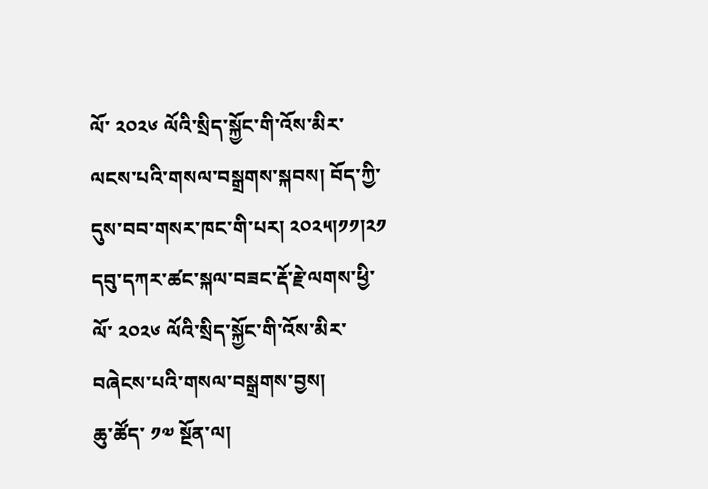ལོ་ ༢༠༢༦ ལོའི་སྲིད་སྐྱོང་གི་འོས་མིར་ལངས་པའི་གསལ་བསྒྲགས་སྐབས། བོད་ཀྱི་དུས་བབ་གསར་ཁང་གི་པར། ༢༠༢༥།༡༡།༢༡
དབུ་དཀར་ཚང་སྐལ་བཟང་རྡོ་རྗེ་ལགས་ཕྱི་ལོ་ ༢༠༢༦ ལོའི་སྲིད་སྐྱོང་གི་འོས་མིར་བཞེངས་པའི་གསལ་བསྒྲགས་བྱས།
ཆུ་ཚོད་ ༡༧ སྔོན་ལ།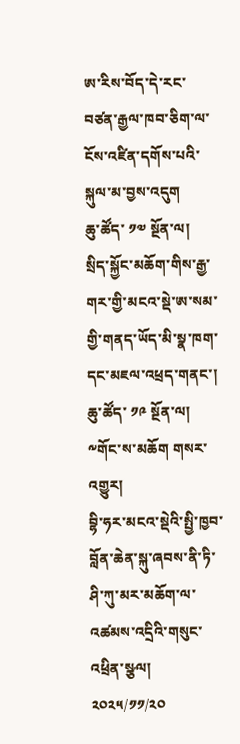ཨ་རིས་བོད་དེ་རང་བཙན་རྒྱལ་ཁབ་ཅིག་ལ་ངོས་འཛིན་དགོས་པའི་སྐུལ་མ་བྱས་འདུག
ཆུ་ཚོད་ ༡༧ སྔོན་ལ།
སྲིད་སྐྱོང་མཆོག་གིས་རྒྱ་གར་གྱི་མངའ་སྡེ་ཨ་སམ་གྱི་གནད་ཡོད་མི་སྣ་ཁག་དང་མཇལ་འཕྲད་གནང་།
ཆུ་ཚོད་ ༡༩ སྔོན་ལ།
༸གོང་ས་མཆོག གསར་འགྱུར།
བྷི་ཧར་མངའ་སྡེའི་སྤྱི་ཁྱབ་བློན་ཆེན་སྐུ་ཞབས་ནི་ཏི་ཤི་ཀུ་མར་མཆོག་ལ་འཚམས་འདྲིའི་གསུང་འཕྲིན་སྩལ།
༢༠༢༥/༡༡/༢༠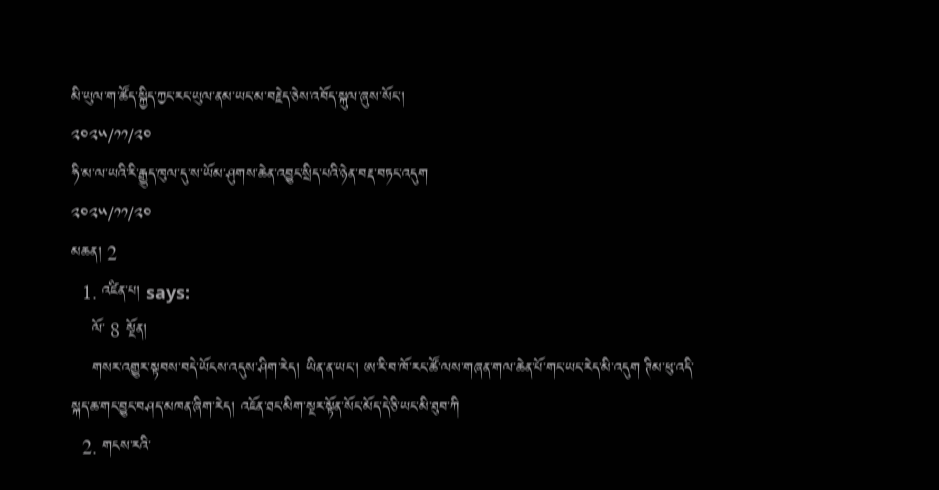མི་ཡུལ་ག་ཚོད་སྐྱིད་ཀྱང་རང་ཡུལ་ནམ་ཡང་མ་བརྗེད་ཅེས་འབོད་སྐུལ་ཞུས་སོང་།
༢༠༢༥/༡༡/༢༠
ཧི་མ་ལ་ཡའི་རི་རྒྱུད་ཁུལ་དུ་ས་ཡོམ་ཤུགས་ཆེན་འབྱུང་སྲིད་པའི་ཉེན་བརྡ་བཏང་འདུག
༢༠༢༥/༡༡/༢༠
མཆན། 2
  1. འཛིན་པ། says:
    ལོ་ 8 སྔོན།
    གསར་འགྱུར་སྟབས་བདེ་ཡོངས་འདུས་ཤིག་རེད། ཡིན་ན་ཡང་། ཨ་རི་བ་ཁོ་རང་ཚོ་ལས་གཞན་གལ་ཆེན་པོ་གང་ཡང་རེད་མི་འདུག ཊིམ་ཕུ་འདི་སྐད་ཆ་གང་བྱུང་བཤད་མཁན་ཞིག་རེད། འཇོན་ཐང་མིག་སྔར་སྟོན་སོང་མོད་དེ་ཅི་ཡང་མི་ཐུབ་ཀི
  2. གངས་རའི་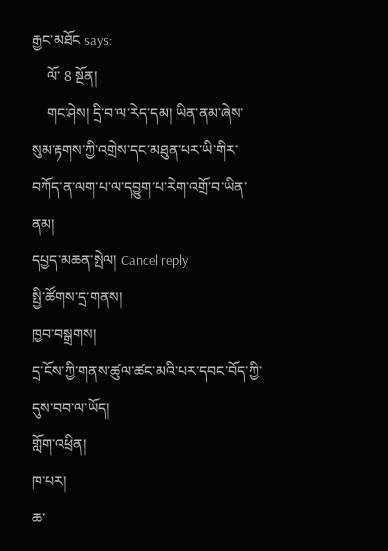རྒྱང་མཐོང says:
    ལོ་ 8 སྔོན།
    གང་ཤེས། དྲི་བ་ལ་རེད་དམ། ཡིན་ནམ་ཞེས་སུམ་རྟགས་ཀྱི་འགྲེས་དང་མཐུན་པར་ཡི་གིར་བཀོད་ན་ལག་པ་ལ་དབྱུག་པ་རེག་འགྲོ་བ་ཡིན་ནམ།
དཔྱད་མཆན་སྤེལ། Cancel reply
སྤྱི་ཚོགས་དྲ་གནས།
ཁྱབ་བསྒྲགས།
དྲ་ངོས་ཀྱི་གནས་ཚུལ་ཚང་མའི་པར་དབང་བོད་ཀྱི་དུས་བབ་ལ་ཡོད།
གློག་འཕྲིན།
ཁ་པར།
ཆ་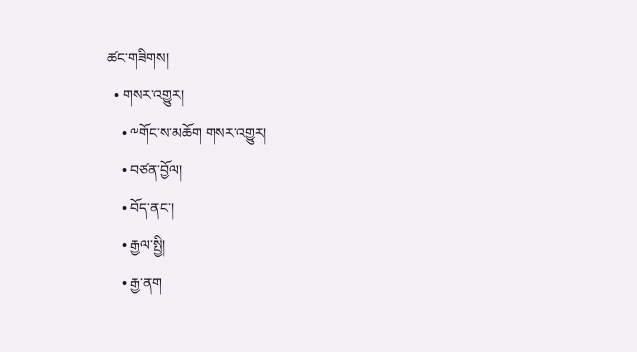ཚང་གཟིགས།
  • གསར་འགྱུར།
    • ༸གོང་ས་མཆོག གསར་འགྱུར།
    • བཙན་བྱོལ།
    • བོད་ནང་།
    • རྒྱལ་སྤྱི།
    • རྒྱ་ནག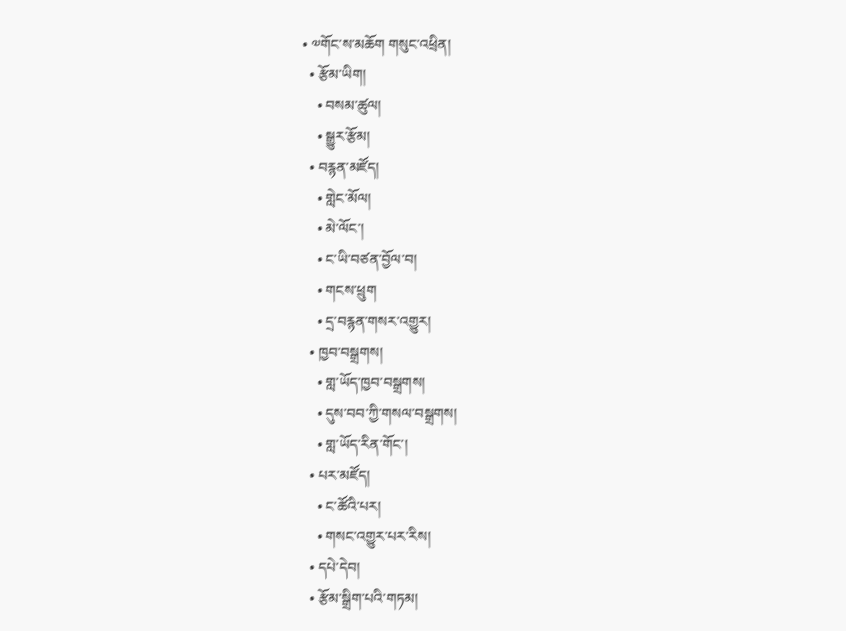• ༧གོང་ས་མཆོག གསུང་འཕྲིན།
  • རྩོམ་ཡིག།
    • བསམ་ཚུལ།
    • སྒྱུར་རྩོམ།
  • བརྙན་མཛོད།
    • གླེང་མོལ།
    • མེ་ལོང་།
    • ང་ཡི་བཙན་བྱོལ་བ།
    • གངས་ཕྲུག
    • དྲ་བརྙན་གསར་འགྱུར།
  • ཁྱབ་བསྒྲགས།
    • གླ་ཡོད་ཁྱབ་བསྒྲགས།
    • དུས་བབ་ཀྱི་གསལ་བསྒྲགས།
    • གླ་ཡོད་རིན་གོང་།
  • པར་མཛོད།
    • ང་ཚོའི་པར།
    • གསང་འགྱུར་པར་རིས།
  • དཔེ་དེབ།
  • རྩོམ་སྒྲིག་པའི་གཏམ།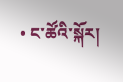• ང་ཚོའི་སྐོར།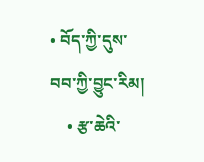• བོད་ཀྱི་དུས་བབ་ཀྱི་བྱུང་རིམ།
    • རྩ་ཆེའི་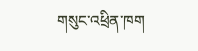གསུང་འཕྲིན་ཁག